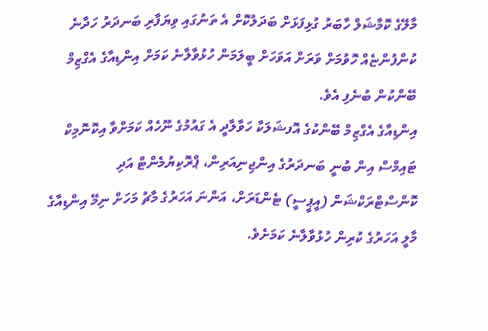މާލޭގެ ކޮމާޝަލް ހާބަރު ގުޅިފަޅަށް ބަދަލުކޮށް އެ ތަނުގައި ވިޔަފާރި ބަނދަރު ހަދާނެ ކުންފުންޏެއް ހޮވުމަށް ވަރަށް އަވަހަށް ބީލަމަން ހުޅުވާލާނެ ކަމަށް އިންޑިއާގެ އެގްޒިމް ބޭންކުން ބުނެފި އެވެ.
އިންޑިއާގެ އެގްޒިމް ބޭންކުގެ އޮފޝަލަކާ ހަވާލާދީ އެ ގައުމުގެ ނޫހެއް ކަމަށްވާ އިކޮނޮމިކް ޓައިމްސް އިން ބުނީ ބަނދަރުގެ އިންޖިނިއަރިން، ޕްރޮކިޔުމެންޓް އަދި ކޮންސްޓްރަކްޝަން (އީޕީސީ) ޓެންޑަރަށް، އަންނަ އަހަރުގެ މާޗު މަހަށް ނިމޭ އިންޑިއާގެ މާލީ އަހަރުގެ ކުރިން ހުޅުވާލާނެ ކަމަށެވެ.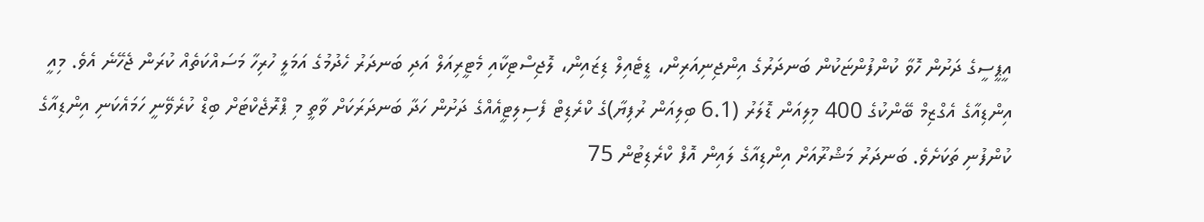އީޕީސީގެ ދަށުން ހޮވާ ކުންފުންޏަކުން ބަނދަރުގެ އިންޖިނިއަރިން، ޑީޓެއިލް ޑިޒައިން، ލޮޖިސްޓިކާއި މެޓީރިއަލް އަދި ބަނދަރު ހެދުމުގެ އަމަލީ ހުރިހާ މަސައްކަތެއް ކުރަން ޖެހޭނެ އެވެ. މިއީ އިންޑިއާގެ އެގްޒިމް ބޭންކުގެ 400 މިލިއަން ޑޮލަރު (6.1 ބިލިއަން ރުފިޔާ)ގެ ކްރެޑިޓް ފެސިލިޓީއެއްގެ ދަށުން ހަދާ ބަނދަރަކަށް ވާތީ މި ޕްރޮޖެކްޓަށް ބިޑް ކުރެވޭނީ ހަމައެކަނި އިންޑިއާގެ ކުންފުނި ތަކަށެވެ. ބަނދަރު މަޝްރޫއަށް އިންޑިއާގެ ލައިން އޮފް ކްރެޑިޓުން 75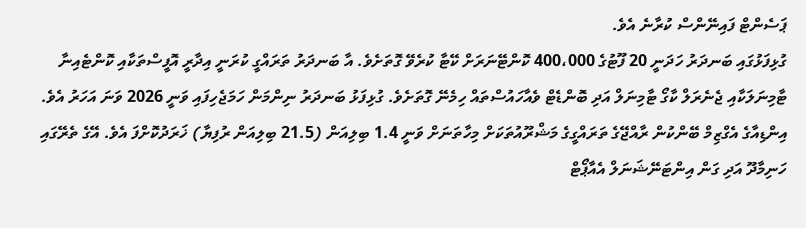ޕަސެންޓް ފައިނޭންސް ކުރާނެ އެވެ.
ގުޅިފަޅުގައި ބަނދަރު ހަދަނީ 20 ފޫޓުގެ 400،000 ކޮންޓޭނަރަށް ކޭޓާ ކުރެވޭ ގޮތަށެވެ. އާ ބަނދަރު ތަރައްގީ ކުރަނީ އިދާރީ އޮފީސްތަކާއި ކޮންޓެއިނާ ޓާމިނަލަކާއި ޖެނެރަލް ކާގޯ ޓާމިނަލް އަދި ބޮންޑެޓް ވެއާހައުސްތައް ހިމެނޭ ގޮތަށެވެ. ގުޅިފަޅު ބަނދަރު ނިންމަން ހަމަޖެހިފައި ވަނީ 2026 ވަނަ އަހަރު އެވެ.
އިންޑިއާގެ އެގްޒިމް ބޭންކުން ރާއްޖޭގެ ތަރައްގީގެ މަޝްރޫއުތަކަށް މިހާތަނަށް ވަނީ 1.4 ބިލިއަން (21.5 ބިލިއަން ރުފިޔާ) ޚަރަދުކޮށްފަ އެވެ. އޭގެ ތެރޭގައި ހަނިމާދޫ އަދި ގަން އިންޓަނޭޝަނަލް އެއާޕޯޓް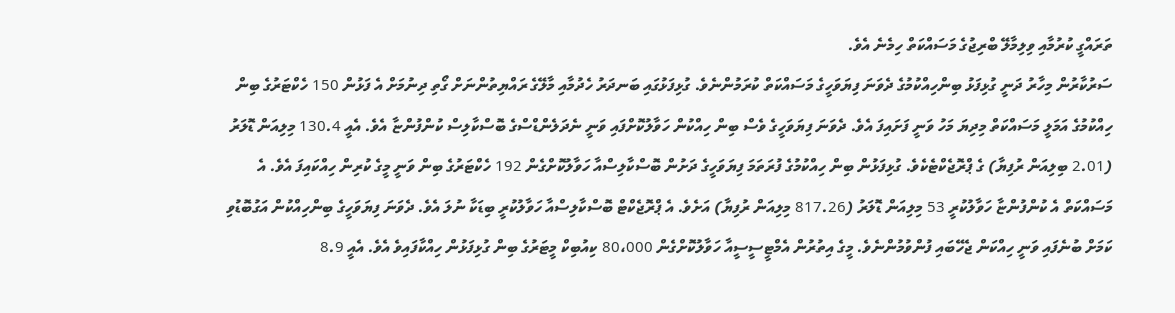ތަރައްގީ ކުރުމާއި ވިލިމާލޭ ބްރިޖުގެ މަސައްކަތް ހިމެނެ އެވެ.
ސަރުކާރުން މިހާރު ދަނީ ގުޅިފަޅު ބިންހިއްކުމުގެ ދެވަނަ ފިޔަވަހީގެ މަސައްކަތް ކުރަމުންނެވެ. ގުޅިފަޅުގައި ބަނދަރު ހެދުމާއި މާލޭގެ ރައްޔިތުންނަށް ގޯތި ދިނުމަށް އެ ފަޅުން 150 ހެކްޓަރުގެ ބިން ހިއްކުމުގެ އަމަލީ މަސައްކަތް މިދިޔަ މަހު ވަނީ ފަށައިފަ އެވެ. ދެވަނަ ފިޔަވަހީގެ ވެސް ބިން ހިއްކުން ހަވާލުކޮށްފައި ވަނީ ނެދަލެންޑްސްގެ ބޮސްކާލިސް ކުންފުންޏާ އެވެ. އެއީ 130.4 މިލިއަން ޑޮލަރު (2.01 ބިލިއަން ރުފިޔާ) ގެ ޕްރޮޖެކްޓެކެވެ. ގުޅިފަޅުން ބިން ހިއްކުމުގެ ފުރަތަމަ ފިޔަވަހީގެ ދަށުން ބޮސްކާލިސްއާ ހަވާލުކޮށްގެން 192 ހެކްޓަރުގެ ބިން ވަނީ މީގެ ކުރިން ހިއްކައިފަ އެވެ. އެ މަސައްކަތް އެ ކުންފުންޏާ ހަވާލުކުރީ 53 މިލިއަން ޑޮލަރު (817.26 މިލިއަން ރުފިޔާ) އަށެވެ. އެ ޕްރޮޖެކްޓް ބޮސްކާލިސްއާ ހަވާލުކުރީ ބިޑަކާ ނުލަ އެވެ. ދެވަނަ ފިޔަވަހީގެ ބިންހިއްކުން އަގުބޮޑުވި ކަމަށް ބުނެފައި ވަނީ ހިއްކަން ޖެހޭބައި ފުންވުމުންނެވެ. މީގެ އިތުރުން އެމްޓީސީސީއާ ހަވާލުކޮށްގެން 80،000 ކިއުބިކް މީޓަރުގެ ބިން ގުޅިފަޅުން ހިއްކާފައިވެ އެވެ. އެއީ 8.9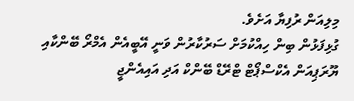މިލިއަން ރުފިޔާ އަށެވެ.
ގުޅިފަޅުން ބިން ހިއްކުމަށް ސަރުކާރުން ވަނީ އޭބީއެން އެމްރޯ ބޭންކާއި ޔޫރަޕިއަން އެކްސްޕޯޓް ޓްރޭޑް ބޭންކް އަދި އައިއެންޖީ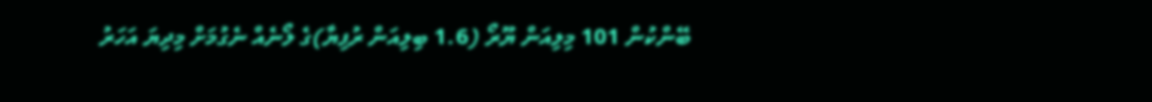ބޭންކުން 101 މިލިއަން ޔޫރޯ (1.6 ބިލިއަން ރުފިޔާ)ގެ ލޯނެއް ނެގުމަށް މިދިޔަ އަހަރު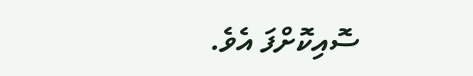ސޮއިކޮށްފަ އެވެ.